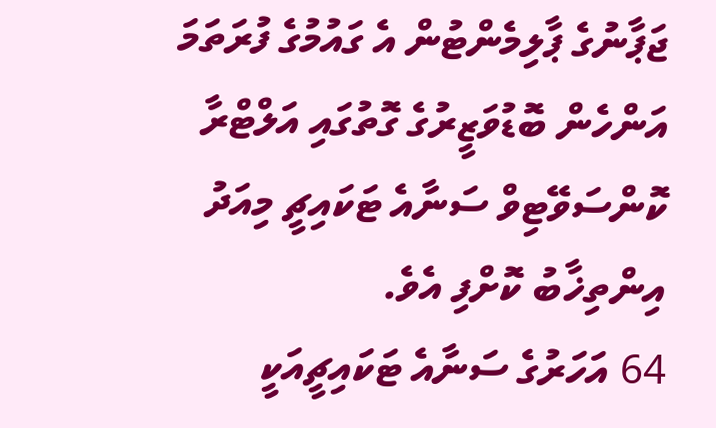ޖަޕާނުގެ ޕާލިމެންޓުން އެ ގައުމުގެ ފުރަތަމަ އަންހެން ބޮޑުވަޒީރުގެ ގޮތުގައި އަލްޓްރާ ކޮންސަވޭޓިވް ސަނާއެ ޓަކައިޗީ މިއަދު އިންތިޚާބު ކޮށްފި އެވެ.
64 އަހަރުގެ ސަނާއެ ޓަކައިޗީއަކީ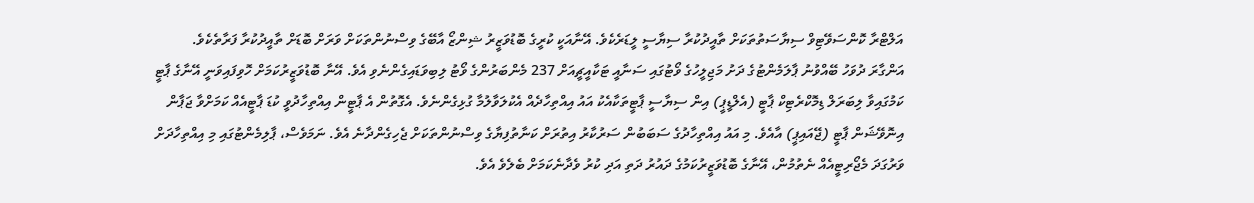އަލްޓްރާ ކޮންސަވޭޓިވް ސިޔާސަތުތަކަށް ތާއީދުކުރާ ސިޔާސީ ލީޑަރެކެވެ. އޭނާއަކީ ކުރީގެ ބޮޑުވަޒީރު ޝިންޒޯ އާބޭގެ ވިސްނުންތަކަށް ވަރަށް ބޮޑަށް ތާއީދުކުރާ ފަރާތެކެވެ.
އަންގާރަ ދުވަހު ބޭއްވުނު ޕާލަމެންޓުގެ ދަށު މަޖިލީހުގެ ވޯޓުގައި ސަނާއީ ޓަކާއީޗީއަށް 237 މެންބަރުންގެ ވޯޓު ލިބިވަޑައިގެންނެވި އެވެ. އޭނާ ބޮޑުވަޒީރުކަމަށް ހޮވިފައިވަނީ އޭނާގެ ޕާޓީ ކަމުގައިވާ ލިބަރަލް ޑިމޮކްރެޓިކް ޕާޓީ (އެލްޑީޕީ) އިން ސިޔާސީ ޕާޓީތަކާއެކު އައު އިއްތިހާދެއް އެކުލަވާލުމާ ގުޅިގެންނެވެ. އެގޮތުން އެ ޕާޓީން އިއްތިހާދުވީ ކުޑަ ޕާޓީއެއް ކަމަށްވާ ޖަޕާން އިނޮވޭޝަން ޕާޓީ (ޖޭއައިޕީ) އާއެވެ. މި އައު އިއްތިހާދުގެ ސަބަބުން ސަރުކާރު އިތުރަށް ކަނާތުފިޔާގެ ވިސްނުންތަކަށް ޖެހިގެންދާނެ އެވެ. ނަމަވެސް، ޕާލިމެންޓުގައި މި އިއްތިހާދަށް ވަރުގަދަ މެޖޯރިޓީއެއް ނެތުމުން، އޭނާގެ ބޮޑުވަޒީރުކަމުގެ ދައުރު ދަތި އަދި ކުރު ވެދާނެކަމަށް ބެލެވެ އެވެ.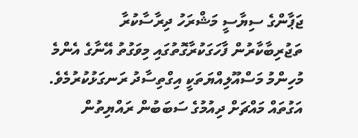ޖަޕާންގެ ސިޔާސީ މަޝްރަހު ދިރާސާކުރާ ތަޖުރިބާކާރުން ފާހަގަކުރާގޮތުގައި މިވަގުތު އޭނާގެ އެންމެ މުހިންމު މަސްއޫލިއްޔަތަކީ އިގްތިސާދު ރަނގަޅުކުރުމެވެ. އަގުތައް މައްޗަށް ދިއުމުގެ ސަބަބުން ރައްޔިތުން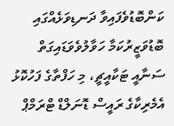ކަންބޮޑުވެފައިވާ ދަނޑިވަޅެއްގައި ބޮޑުވަޒީރުކަމާ ހަވާލުވެވަޑައިގަތް ސަނާއީ ޓަކާއީޗީ، މި ހަފްތާގެ ފަހުކޮޅު އެމެރިކާގެ ރައީސް ޑޮނަލްޑް ޓްރަމްޕް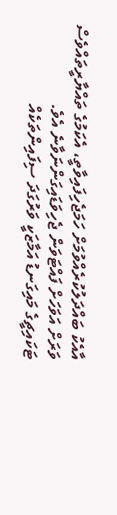އާއެކު ބައްދަލުކުރެއްވުމަށް ހަމަޖެހިފައިވާތީ، އެކަމުގެ ތައްޔާރީތައްވެސް ވަރަށް އަވަހަށް ފައްޓަވަން ޖެހިވަޑައިގަންނަވާނެ އެވެ.
ޓަކައިޗީގެ މައިގަނޑު އަމާޒަކީ ވަރުގަދަ ސިފައިންތަކެއް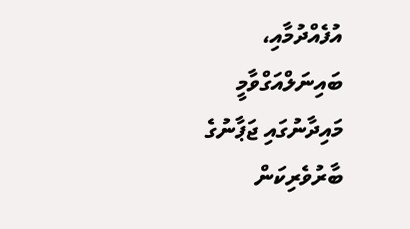އުފެއްދުމާއި، ބައިނަލްއަގްވާމީ މައިދާނުގައި ޖަޕާނުގެ ބާރުވެރިކަން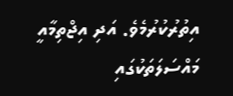އިތުރުކުރުމެވެ. އަދި އިޖްތިމާއީ މައްސަލަތަކުގައި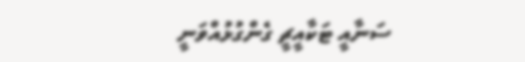ސަނާއީ ޓަކާއީޗީ ގެންގުޅުއްވަނީ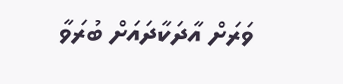ވަރަށް އާދަކާދައަށް ބުރަވާ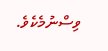ވިސްނުމެކެވެ.